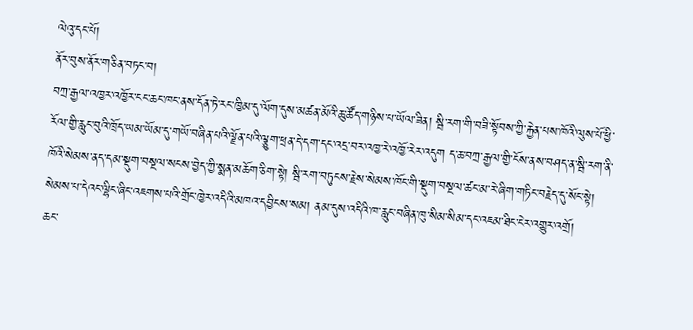ལེའུ་དང་པོ།
ནོར་བུས་ནོར་གཅིན་བཏང་བ།
བཀྲ་རྒྱལ་འཁྱར་འཁྱོར་ངང་ཆང་ཁང་ནས་དོན་ཏེ་རང་ཁྱིམ་དུ་ལོག་དུས་མཚན་མོའི་ཆུ་ཚོད་གཉིས་པ་ཡོལ་ཟིན། སྦི་རག་གི་བཟི་སྟོབས་ཀྱི་རྐྱེན་པས་ཁོའི་ལུས་པོ་ཕྱི་རོལ་གྱི་རླུང་བུའི་ཁྲོད་ཡམ་ཡོམ་དུ་གཡོ་བཞིན་པའི་ལྗོན་པའི་ལྕུག་ཕྲན་དེ་དག་དང་འདྲ་བར་འཁྱ་རེ་འཁྱོ་རེར་འདུག ད་ཆ་བཀྲ་རྒྱལ་གྱི་ངོས་ནས་བཤད་ན་སྦི་རག་ནི་ཁོའི་སེམས་ནད་དམ་སྡུག་བསྔལ་སངས་བྱེད་ཀྱི་སྨན་མཆོག་ཅིག་སྟེ། སྦི་རག་བཏུངས་རྗེས་སེམས་ཁོང་གི་སྡུག་བསྔལ་ཚང་མ་རེ་ཞིག་གཏིང་བརྗེད་དུ་སོང་སྟེ། སེམས་པ་དེའང་ལྷིང་ཞིང་འཇགས་པའི་གྲོང་ཁྱེར་འདིའི་མཁའ་དབྱིངས་སམ། ནམ་དུས་འདིའི་ཁ་རླུང་བཞིན་ཁུ་སིམ་སིམ་དང་འཇམ་ཐིང་ངེར་འགྱུར་འགྲོ།
ཆང་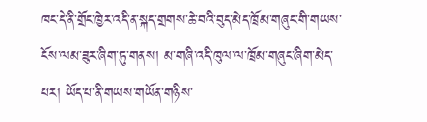ཁང་དེ་ནི་གྲོང་ཁྱེར་འདི་ན་སྐད་གྲགས་ཆེ་བའི་བུད་མེད་ཁྲོམ་གཞུང་གི་གཡས་ངོས་ལམ་ཟུར་ཞིག་ཏུ་གནས། མ་གཞི་འདི་ཁུལ་ལ་ཁྲོམ་གཞུང་ཞིག་མེད་པར། ཡོད་པ་ནི་གཡས་གཡོན་གཉིས་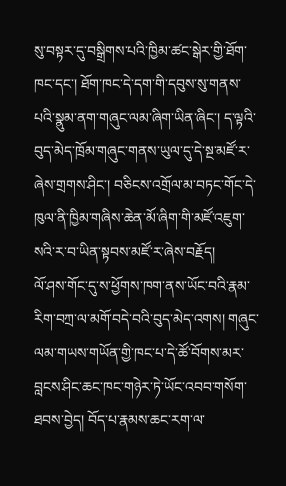སུ་བསྟར་དུ་བསྒྲིགས་པའི་ཁྱིམ་ཚང་སྒེར་གྱི་ཐོག་ཁང་དང་། ཐོག་ཁང་དེ་དག་གི་དབུས་སུ་གནས་པའི་སྣུམ་ནག་གཞུང་ལམ་ཞིག་ཡིན་ཞིང་། ད་ལྟའི་བུད་མེད་ཁྲོམ་གཞུང་གནས་ཡུལ་དུ་དེ་སྔ་མཛོ་ར་ཞེས་གྲགས་ཤིང་། བཅིངས་འགྲོལ་མ་བཏང་གོང་དེ་ཁུལ་ནི་ཁྱིམ་གཞིས་ཆེན་མོ་ཞིག་གི་མཛོ་འཇུག་སའི་ར་བ་ཡིན་སྟབས་མཛོ་ར་ཞེས་བརྗོད།
ལོ་ཤས་གོང་དུ་ས་ཕྱོགས་ཁག་ནས་ཡོང་བའི་རྣམ་རིག་བཀྲ་ལ་མགོ་བདེ་བའི་བུད་མེད་འགས། གཞུང་ལམ་གཡས་གཡོན་གྱི་ཁང་པ་དེ་ཚོ་བོགས་མར་བླངས་ཤིང་ཆང་ཁང་གཉེར་ཏེ་ཡོང་འབབ་གསོག་ཐབས་བྱེད། བོད་པ་རྣམས་ཆང་རག་ལ་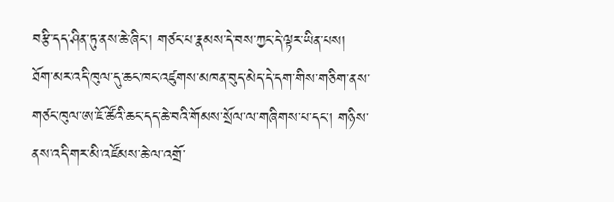བརྩི་དད་ཤིན་ཏུ་ནས་ཆེ་ཞིང་། གཙང་པ་རྣམས་དེ་བས་ཀྱང་དེ་ལྟར་ཡིན་པས། ཐོག་མར་འདི་ཁུལ་དུ་ཆང་ཁང་འཛུགས་མཁན་བུད་མེད་དེ་དག་གིས་གཅིག་ནས་གཙང་ཁུལ་ཨ་ཇོ་ཚོའི་ཆང་དད་ཆེ་བའི་གོམས་སྲོལ་ལ་གཞིགས་པ་དང་། གཉིས་ནས་འདི་གར་མི་འཛོམས་ཆེ་ལ་འགྲོ་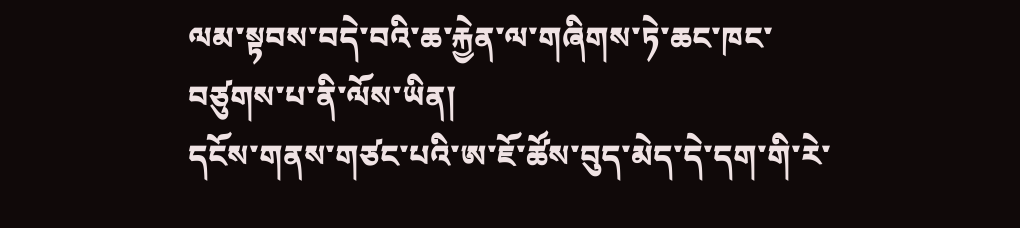ལམ་སྟབས་བདེ་བའི་ཆ་རྐྱེན་ལ་གཞིགས་ཏེ་ཆང་ཁང་བཙུགས་པ་ནི་ལོས་ཡིན།
དངོས་གནས་གཙང་པའི་ཨ་ཇོ་ཚོས་བུད་མེད་དེ་དག་གི་རེ་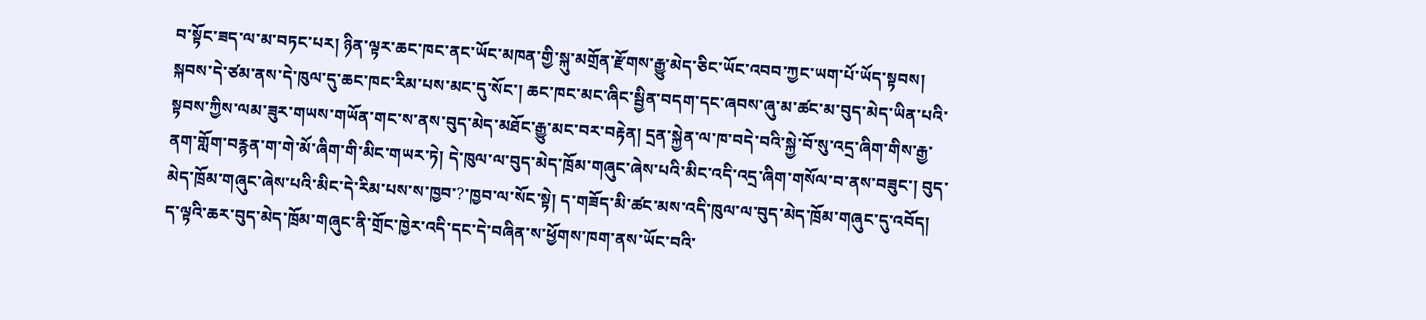བ་སྟོང་ཟད་ལ་མ་བཏང་པར། ཉིན་ལྟར་ཆང་ཁང་ནང་ཡོང་མཁན་གྱི་སྐུ་མགྲོན་རྫོགས་རྒྱུ་མེད་ཅིང་ཡོང་འབབ་ཀྱང་ཡག་པོ་ཡོད་སྟབས། སྐབས་དེ་ཙམ་ནས་དེ་ཁུལ་དུ་ཆང་ཁང་རིམ་པས་མང་དུ་སོང་། ཆང་ཁང་མང་ཞིང་སྦྱིན་བདག་དང་ཞབས་ཞུ་མ་ཚང་མ་བུད་མེད་ཡིན་པའི་སྟབས་ཀྱིས་ལམ་ཟུར་གཡས་གཡོན་གང་ས་ནས་བུད་མེད་མཐོང་རྒྱུ་མང་བར་བརྟེན། དྲན་སྐྱེན་ལ་ཁ་བདེ་བའི་སྐྱེ་བོ་སུ་འདྲ་ཞིག་གིས་རྒྱ་ནག་གློག་བརྙན་ག་གེ་མོ་ཞིག་གི་མིང་གཡར་ཏེ། དེ་ཁུལ་ལ་བུད་མེད་ཁྲོམ་གཞུང་ཞེས་པའི་མིང་འདི་འདྲ་ཞིག་གསོལ་བ་ནས་བཟུང་། བུད་མེད་ཁྲོམ་གཞུང་ཞེས་པའི་མིང་དེ་རིམ་པས་ས་ཁྱབ་?་ཁྱབ་ལ་སོང་སྟེ། ད་གཟོད་མི་ཚང་མས་འདི་ཁུལ་ལ་བུད་མེད་ཁྲོམ་གཞུང་དུ་འབོད།
ད་ལྟའི་ཆར་བུད་མེད་ཁྲོམ་གཞུང་ནི་གྲོང་ཁྱེར་འདི་དང་དེ་བཞིན་ས་ཕྱོགས་ཁག་ནས་ཡོང་བའི་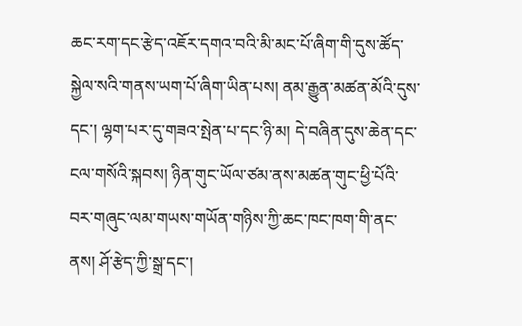ཆང་རག་དང་རྩེད་འཇོར་དགའ་བའི་མི་མང་པོ་ཞིག་གི་དུས་ཚོད་སྐྱེལ་སའི་གནས་ཡག་པོ་ཞིག་ཡིན་པས། ནམ་རྒྱུན་མཚན་མོའི་དུས་དང་། ལྷག་པར་དུ་གཟའ་སྤེན་པ་དང་ཉི་མ། དེ་བཞིན་དུས་ཆེན་དང་ངལ་གསོའི་སྐབས། ཉིན་གུང་ཡོལ་ཙམ་ནས་མཚན་གུང་ཕྱི་པོའི་བར་གཞུང་ལམ་གཡས་གཡོན་གཉིས་ཀྱི་ཆང་ཁང་ཁག་གི་ནང་ནས། ཤོ་རྩེད་ཀྱི་སྒྲ་དང་།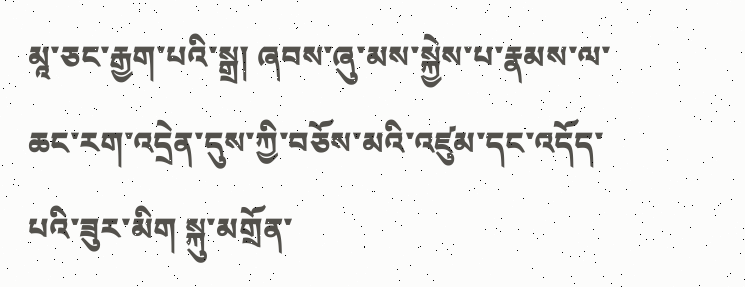མཱ་ཅང་རྒྱག་པའི་སྒྲ། ཞབས་ཞུ་མས་སྐྱེས་པ་རྣམས་ལ་ཆང་རག་འདྲེན་དུས་ཀྱི་བཅོས་མའི་འཛུམ་དང་འདོད་པའི་ཟུར་མིག སྐུ་མགྲོན་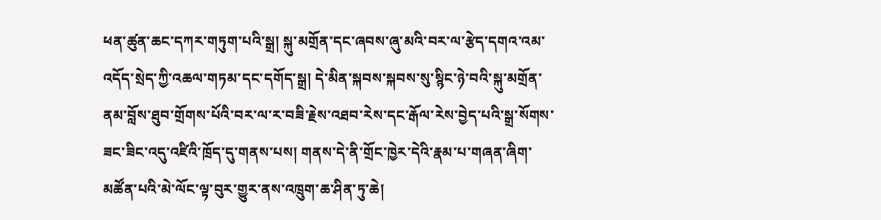ཕན་ཚུན་ཆང་དཀར་གཏུག་པའི་སྒྲ། སྐུ་མགྲོན་དང་ཞབས་ཞུ་མའི་བར་ལ་རྩེད་དགའ་འམ་འདོད་སྲེད་ཀྱི་འཆལ་གཏམ་དང་དགོད་སྒྲ། དེ་མིན་སྐབས་སྐབས་སུ་སྙིང་ཉེ་བའི་སྐུ་མགྲོན་ནམ་བློས་ཐུབ་གྲོགས་པོའི་བར་ལ་ར་བཟི་རྗེས་འཐབ་རེས་དང་རྒོལ་རེས་བྱེད་པའི་སྒྲ་སོགས་ཟང་ཟིང་འདུ་འཛིའི་ཁྲོད་དུ་གནས་པས། གནས་དེ་ནི་གྲོང་ཁྱེར་དེའི་རྣམ་པ་གཞན་ཞིག་མཚོན་པའི་མེ་ལོང་ལྟ་བུར་གྱུར་ནས་འཁྲུག་ཆ་ཤིན་ཏུ་ཆེ།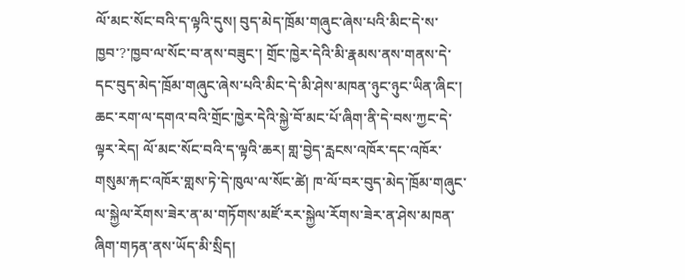ལོ་མང་སོང་བའི་ད་ལྟའི་དུས། བུད་མེད་ཁྲོམ་གཞུང་ཞེས་པའི་མིང་དེ་ས་ཁྱབ་?་ཁྱབ་ལ་སོང་བ་ནས་བཟུང་། གྲོང་ཁྱེར་དེའི་མི་རྣམས་ནས་གནས་དེ་དང་བུད་མེད་ཁྲོམ་གཞུང་ཞེས་པའི་མིང་དེ་མི་ཤེས་མཁན་ཉུང་ཉུང་ཡིན་ཞིང་། ཆང་རག་ལ་དགའ་བའི་གྲོང་ཁྱེར་དེའི་སྐྱེ་བོ་མང་པོ་ཞིག་ནི་དེ་བས་ཀྱང་དེ་ལྟར་རེད། ལོ་མང་སོང་བའི་ད་ལྟའི་ཆར། གླ་བྱེད་རླངས་འཁོར་དང་འཁོར་གསུམ་རྐང་འཁོར་གླས་ཏེ་དེ་ཁུལ་ལ་སོང་ཚེ། ཁ་ལོ་བར་བུད་མེད་ཁྲོམ་གཞུང་ལ་སྐྱེལ་རོགས་ཟེར་ན་མ་གཏོགས་མཛོ་རར་སྐྱེལ་རོགས་ཟེར་ན་ཤེས་མཁན་ཞིག་གཏན་ནས་ཡོད་མི་སྲིད།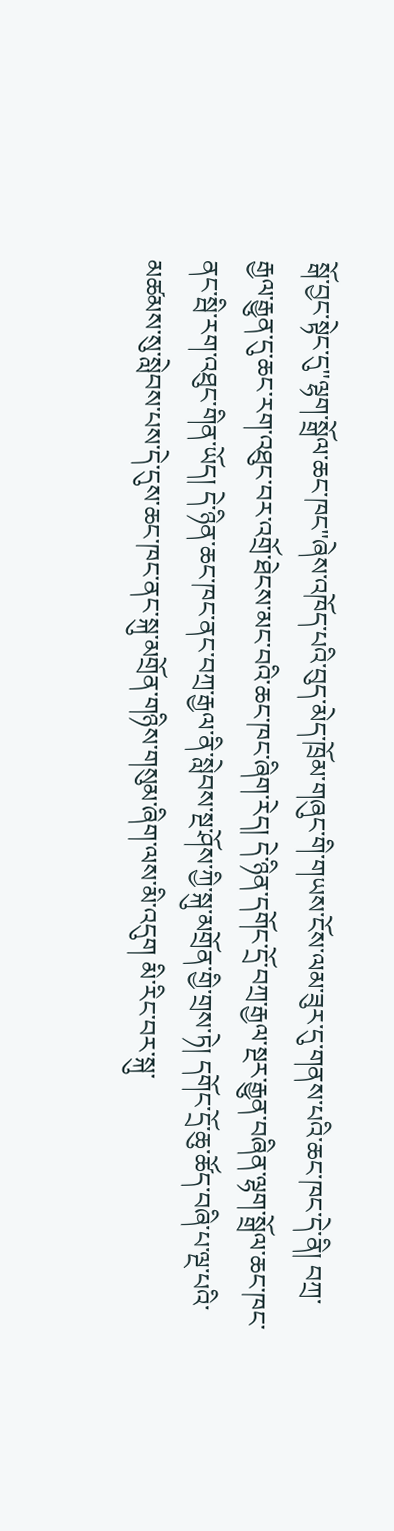སྒོ་བྱང་སྟེང་དུ"ལྷག་སྒྲོལ་ཆང་ཁང"ཞེས་འཁོད་པའི་བུད་མེད་ཁྲོམ་གཞུང་གི་གཡས་ངོས་ལམ་ཟུར་དུ་གནས་པའི་ཆང་ཁང་དེ་ནི། བཀྲ་རྒྱལ་རྒྱུན་དུ་ཆང་རག་འཐུང་བར་འགྲོ་ཐེངས་མང་བའི་ཆང་ཁང་ཞིག་རེད། དེ་ཉིན་དགོང་དྲོ་བཀྲ་རྒྱལ་སྔར་རྒྱུན་བཞིན་ལྷག་སྒྲོལ་ཆང་ཁང་ནང་སྦི་རག་འཐུང་གིན་ཡོད། དེ་ཉིན་ཆང་ཁང་ནང་བཀྲ་རྒྱལ་ནི་སླེབས་སྔ་ཤོས་ཀྱི་སྐུ་མགྲོན་གྱི་གྲས་ཏེ། དགོང་དྲོ་ཆུ་ཚོད་བཞི་པ་ལྔ་པའི་མཚམས་སུ་སླེབས་པས་དེ་དུས་ཆང་ཁང་ནང་སྐུ་མགྲོན་གཉིས་གསུམ་ཞིག་ལས་མི་འདུག མི་རིང་བར་སྐུ་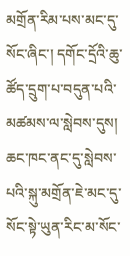མགྲོན་རིམ་པས་མང་དུ་སོང་ཞིང་། དགོང་དྲོའི་ཆུ་ཚོད་དྲུག་པ་བདུན་པའི་མཚམས་ལ་སླེབས་དུས། ཆང་ཁང་ནང་དུ་སླེབས་པའི་སྐུ་མགྲོན་ཇེ་མང་དུ་སོང་སྟེ་ཡུན་རིང་མ་སོང་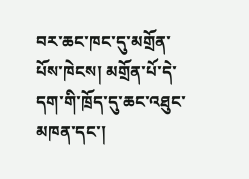བར་ཆང་ཁང་དུ་མགྲོན་པོས་ཁེངས། མགྲོན་པོ་དེ་དག་གི་ཁྲོད་དུ་ཆང་འཐུང་མཁན་དང་།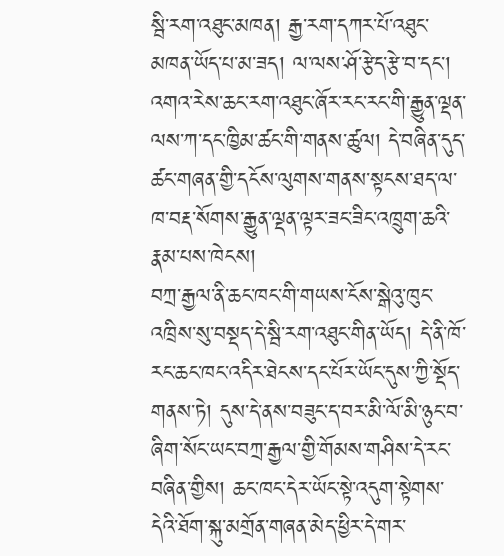སྦི་རག་འཐུང་མཁན། རྒྱ་རག་དཀར་པོ་འཐུང་མཁན་ཡོད་པ་མ་ཟད། ལ་ལས་ཤོ་རྩེད་རྩེ་བ་དང་། འགའ་རེས་ཆང་རག་འཐུང་ཞོར་རང་རང་གི་རྒྱུན་ལྡན་ལས་ཀ་དང་ཁྱིམ་ཚང་གི་གནས་ཚུལ། དེ་བཞིན་དུད་ཚང་གཞན་གྱི་དངོས་ལུགས་གནས་སྟངས་ཐད་ལ་ཁ་བརྡ་སོགས་རྒྱུན་ལྡན་ལྟར་ཟང་ཟིང་འཁྲུག་ཆའི་རྣམ་པས་ཁེངས།
བཀྲ་རྒྱལ་ནི་ཆང་ཁང་གི་གཡས་ངོས་སྒེའུ་ཁུང་འཁྲིས་སུ་བསྡད་དེ་སྦི་རག་འཐུང་གིན་ཡོད། དེ་ནི་ཁོ་རང་ཆང་ཁང་འདིར་ཐེངས་དང་པོར་ཡོང་དུས་ཀྱི་སྡོད་གནས་ཏེ། དུས་དེ་ནས་བཟུང་ད་བར་མི་ལོ་མི་ཉུང་བ་ཞིག་སོང་ཡང་བཀྲ་རྒྱལ་གྱི་གོམས་གཤིས་དེ་རང་བཞིན་གྱིས། ཆང་ཁང་དེར་ཡོང་སྟེ་འདུག་སྟེགས་དེའི་ཐོག་སྐུ་མགྲོན་གཞན་མེད་ཕྱིར་དེ་གར་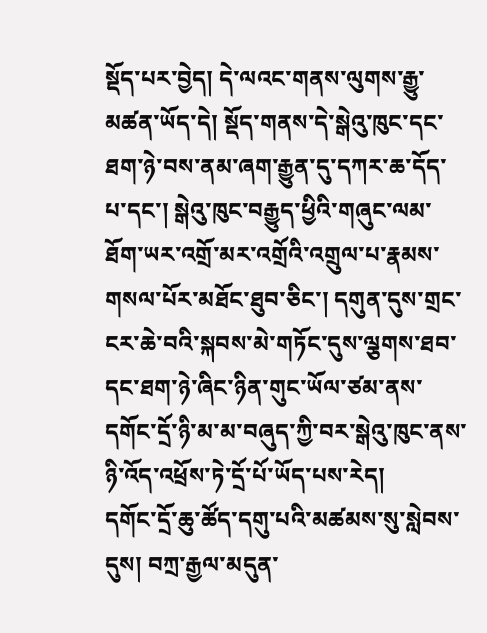སྡོད་པར་བྱེད། དེ་ལའང་གནས་ལུགས་རྒྱུ་མཚན་ཡོད་དེ། སྡོད་གནས་དེ་སྒེའུ་ཁུང་དང་ཐག་ཉེ་བས་ནམ་ཞག་རྒྱུན་དུ་དཀར་ཆ་དོད་པ་དང་། སྒེའུ་ཁུང་བརྒྱུད་ཕྱིའི་གཞུང་ལམ་ཐོག་ཡར་འགྲོ་མར་འགྲོའི་འགྲུལ་པ་རྣམས་གསལ་པོར་མཐོང་ཐུབ་ཅིང་། དགུན་དུས་གྲང་ངར་ཆེ་བའི་སྐབས་མེ་གཏོང་དུས་ལྕགས་ཐབ་དང་ཐག་ཉེ་ཞིང་ཉིན་གུང་ཡོལ་ཙམ་ནས་དགོང་དྲོ་ཉི་མ་མ་བཞུད་ཀྱི་བར་སྒེའུ་ཁུང་ནས་ཉི་འོད་འཕྲོས་ཏེ་དྲོ་པོ་ཡོད་པས་རེད།
དགོང་དྲོ་ཆུ་ཚོད་དགུ་པའི་མཚམས་སུ་སླེབས་དུས། བཀྲ་རྒྱལ་མདུན་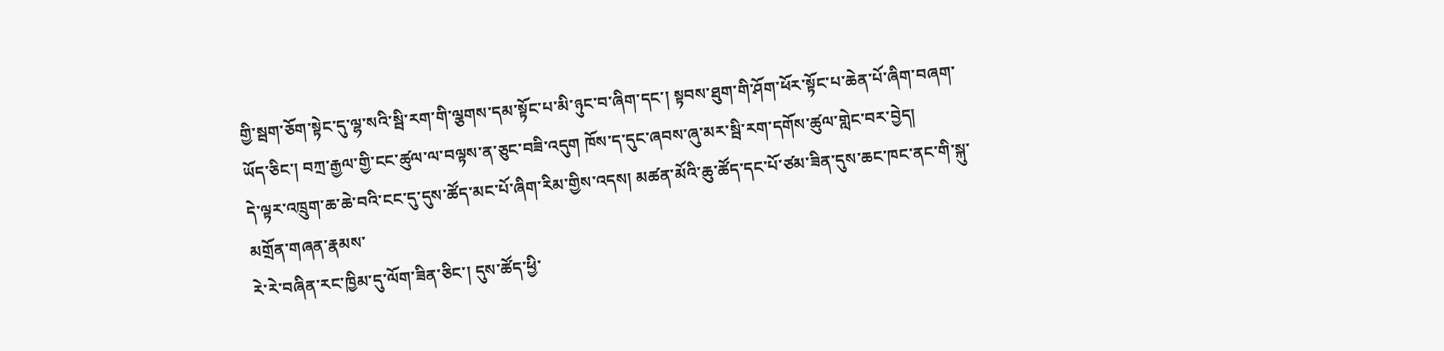གྱི་སྦག་ཅོག་སྟེང་དུ་ལྷ་སའི་སྦི་རག་གི་ལྕགས་དམ་སྟོང་པ་མི་ཉུང་བ་ཞིག་དང་། སྟབས་ཐུག་གི་ཤོག་ཕོར་སྟོང་པ་ཆེན་པོ་ཞིག་བཞག་ཡོད་ཅིང་། བཀྲ་རྒྱལ་གྱི་ངང་ཚུལ་ལ་བལྟས་ན་ཅུང་བཟི་འདུག ཁོས་ད་དུང་ཞབས་ཞུ་མར་སྦི་རག་དགོས་ཚུལ་གླེང་བར་བྱེད།
དེ་ལྟར་འཁྲུག་ཆ་ཆེ་བའི་ངང་དུ་དུས་ཚོད་མང་པོ་ཞིག་རིམ་གྱིས་འདས། མཚན་མོའི་ཆུ་ཚོད་དང་པོ་ཙམ་ཟིན་དུས་ཆང་ཁང་ནང་གི་སྐུ་མགྲོན་གཞན་རྣམས་
རེ་རེ་བཞིན་རང་ཁྱིམ་དུ་ལོག་ཟིན་ཅིང་། དུས་ཚོད་ཕྱི་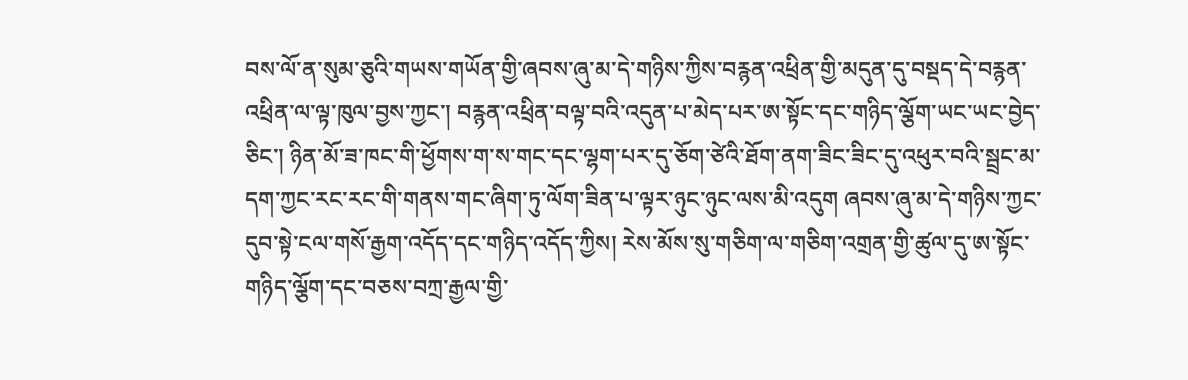བས་ལོ་ན་སུམ་ཅུའི་གཡས་གཡོན་གྱི་ཞབས་ཞུ་མ་དེ་གཉིས་ཀྱིས་བརྙན་འཕྲིན་གྱི་མདུན་དུ་བསྡད་དེ་བརྙན་འཕྲིན་ལ་ལྟ་ཁུལ་བྱས་ཀྱང་། བརྙན་འཕྲིན་བལྟ་བའི་འདུན་པ་མེད་པར་ཨ་སྟོང་དང་གཉིད་ལྕོག་ཡང་ཡང་བྱེད་ཅིང་། ཉིན་མོ་ཟ་ཁང་གི་ཕྱོགས་ག་ས་གང་དང་ལྷག་པར་དུ་ཅོག་ཙེའི་ཐོག་ནག་ཟིང་ཟིང་དུ་འཕུར་བའི་སྦྲང་མ་དག་ཀྱང་རང་རང་གི་གནས་གང་ཞིག་ཏུ་ལོག་ཟིན་པ་ལྟར་ཉུང་ཉུང་ལས་མི་འདུག ཞབས་ཞུ་མ་དེ་གཉིས་ཀྱང་དུབ་སྟེ་ངལ་གསོ་རྒྱག་འདོད་དང་གཉིད་འདོད་ཀྱིས། རེས་མོས་སུ་གཅིག་ལ་གཅིག་འགྲན་གྱི་ཚུལ་དུ་ཨ་སྟོང་གཉིད་ལྕོག་དང་བཅས་བཀྲ་རྒྱལ་གྱི་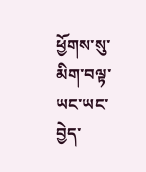ཕྱོགས་སུ་མིག་བལྟ་ཡང་ཡང་བྱེད་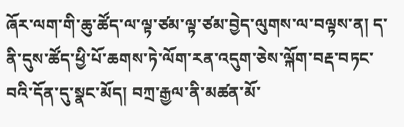ཞོར་ལག་གི་ཆུ་ཚོད་ལ་ལྟ་ཙམ་ལྟ་ཙམ་བྱེད་ལུགས་ལ་བལྟས་ན། ད་ནི་དུས་ཚོད་ཕྱི་པོ་ཆགས་ཏེ་ལོག་རན་འདུག་ཅེས་ལྐོག་བརྡ་བཏང་བའི་དོན་དུ་སྣང་མོད། བཀྲ་རྒྱལ་ནི་མཚན་མོ་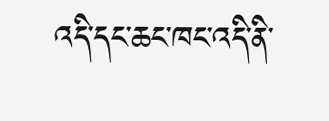འདི་དང་ཆང་ཁང་འདི་ནི་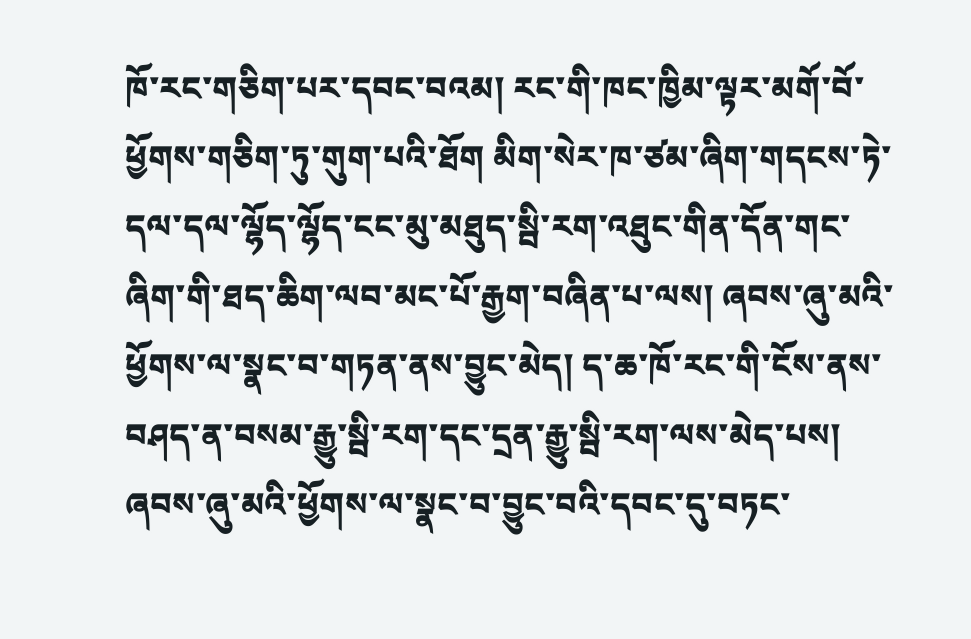ཁོ་རང་གཅིག་པར་དབང་བའམ། རང་གི་ཁང་ཁྱིམ་ལྟར་མགོ་བོ་ཕྱོགས་གཅིག་ཏུ་གུག་པའི་ཐོག མིག་སེར་ཁ་ཙམ་ཞིག་གདངས་ཏེ་དལ་དལ་ལྷོད་ལྷོད་ངང་མུ་མཐུད་སྦི་རག་འཐུང་གིན་དོན་གང་ཞིག་གི་ཐད་ཆིག་ལབ་མང་པོ་རྒྱག་བཞིན་པ་ལས། ཞབས་ཞུ་མའི་ཕྱོགས་ལ་སྣང་བ་གཏན་ནས་བྱུང་མེད། ད་ཆ་ཁོ་རང་གི་ངོས་ནས་བཤད་ན་བསམ་རྒྱུ་སྦི་རག་དང་དྲན་རྒྱུ་སྦི་རག་ལས་མེད་པས། ཞབས་ཞུ་མའི་ཕྱོགས་ལ་སྣང་བ་བྱུང་བའི་དབང་དུ་བཏང་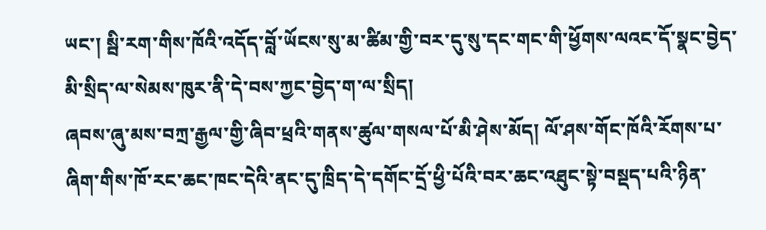ཡང་། སྦི་རག་གིས་ཁོའི་འདོད་བློ་ཡོངས་སུ་མ་ཚིམ་གྱི་བར་དུ་སུ་དང་གང་གི་ཕྱོགས་ལའང་དོ་སྣང་བྱེད་མི་སྲིད་ལ་སེམས་ཁུར་ནི་དེ་བས་ཀྱང་བྱེད་ག་ལ་སྲིད།
ཞབས་ཞུ་མས་བཀྲ་རྒྱལ་གྱི་ཞིབ་ཕྲའི་གནས་ཚུལ་གསལ་པོ་མི་ཤེས་མོད། ལོ་ཤས་གོང་ཁོའི་རོགས་པ་ཞིག་གིས་ཁོ་རང་ཆང་ཁང་དེའི་ནང་དུ་ཁྲིད་དེ་དགོང་དྲོ་ཕྱི་པོའི་བར་ཆང་འཐུང་སྟེ་བསྡད་པའི་ཉིན་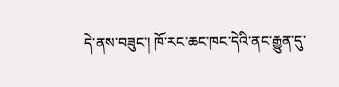དེ་ནས་བཟུང་། ཁོ་རང་ཆང་ཁང་དེའི་ནང་རྒྱུན་དུ་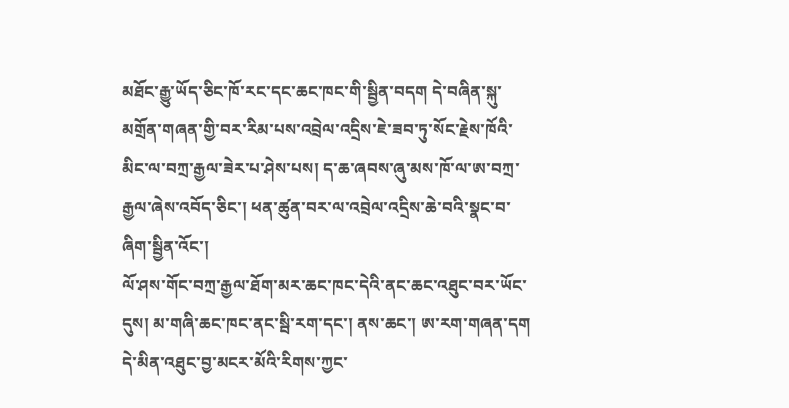མཐོང་རྒྱུ་ཡོད་ཅིང་ཁོ་རང་དང་ཆང་ཁང་གི་སྦྱིན་བདག དེ་བཞིན་སྐུ་མགྲོན་གཞན་གྱི་བར་རིམ་པས་འབྲེལ་འདྲིས་ཇེ་ཟབ་ཏུ་སོང་རྗེས་ཁོའི་མིང་ལ་བཀྲ་རྒྱལ་ཟེར་པ་ཤེས་པས། ད་ཆ་ཞབས་ཞུ་མས་ཁོ་ལ་ཨ་བཀྲ་རྒྱལ་ཞེས་འབོད་ཅིང་། ཕན་ཚུན་བར་ལ་འབྲེལ་འདྲིས་ཆེ་བའི་སྣང་བ་ཞིག་སྦྱིན་འོང་།
ལོ་ཤས་གོང་བཀྲ་རྒྱལ་ཐོག་མར་ཆང་ཁང་དེའི་ནང་ཆང་འཐུང་བར་ཡོང་དུས། མ་གཞི་ཆང་ཁང་ནང་སྦི་རག་དང་། ནས་ཆང་། ཨ་རག་གཞན་དག དེ་མིན་འཐུང་བྱ་མངར་མོའི་རིགས་ཀྱང་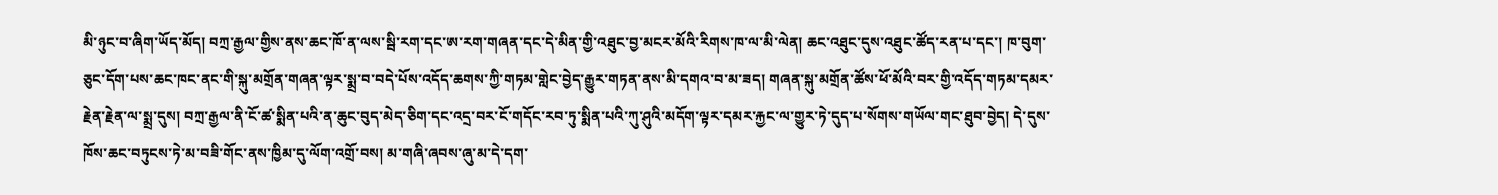མི་ཉུང་བ་ཞིག་ཡོད་མོད། བཀྲ་རྒྱལ་གྱིས་ནས་ཆང་ཁོ་ན་ལས་སྦི་རག་དང་ཨ་རག་གཞན་དང་དེ་མིན་གྱི་འཐུང་བྱ་མངར་མོའི་རིགས་ཁ་ལ་མི་ལེན། ཆང་འཐུང་དུས་འཐུང་ཚོད་རན་པ་དང་། ཁ་བུག་ཅུང་དོག་པས་ཆང་ཁང་ནང་གི་སྐུ་མགྲོན་གཞན་ལྟར་སྨྲ་བ་བདེ་པོས་འདོད་ཆགས་ཀྱི་གཏམ་གླེང་བྱེད་རྒྱུར་གཏན་ནས་མི་དགའ་བ་མ་ཟད། གཞན་སྐུ་མགྲོན་ཚོས་ཕོ་མོའི་བར་གྱི་འདོད་གཏམ་དམར་རྗེན་རྗེན་ལ་སྨྲ་དུས། བཀྲ་རྒྱལ་ནི་ངོ་ཚ་སྨིན་པའི་ན་ཆུང་བུད་མེད་ཅིག་དང་འདྲ་བར་ངོ་གདོང་རབ་ཏུ་སྨིན་པའི་ཀུ་ཤུའི་མདོག་ལྟར་དམར་རྐྱང་ལ་གྱུར་ཏེ་དུད་པ་སོགས་གཡོལ་གང་ཐུབ་བྱེད། དེ་དུས་ཁོས་ཆང་བཏུངས་ཏེ་མ་བཟི་གོང་ནས་ཁྱིམ་དུ་ལོག་འགྲོ་བས། མ་གཞི་ཞབས་ཞུ་མ་དེ་དག་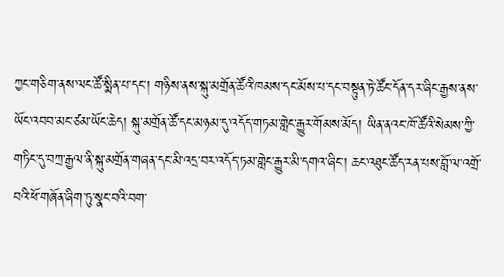ཀྱང་གཅིག་ནས་ལང་ཚོ་སྨིན་པ་དང་། གཉིས་ནས་སྐུ་མགྲོན་ཚོའི་ཁམས་དང་མོས་པ་དང་བསྟུན་ཏེ་ཚོང་དོན་དར་ཞིང་རྒྱས་ནས་ཡོང་འབབ་མང་ཙམ་ཡོང་ཆེད། སྐུ་མགྲོན་ཚོ་དང་མཉམ་དུ་འདོད་གཏམ་གླེང་རྒྱུར་གོམས་མོད། ཡིན་ནའང་ཁོ་ཚོའི་སེམས་ཀྱི་གཏིང་དུ་བཀྲ་རྒྱལ་ནི་སྐུ་མགྲོན་གཞན་དང་མི་འདྲ་བར་འདོད་ཏམ་གླེང་རྒྱུར་མི་དགའ་ཞིང་། ཆང་འཐུང་ཚོད་རན་པས་བློ་ལ་འགྲོ་བའི་ཕོ་གཞོན་ཞིག་ཏུ་སྣང་བའི་བག་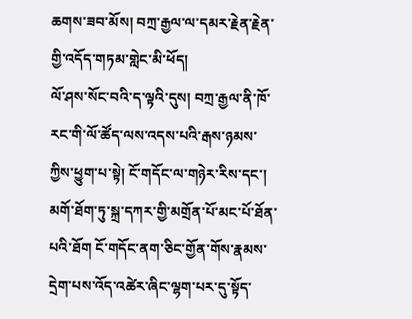ཆགས་ཟབ་མོས། བཀྲ་རྒྱལ་ལ་དམར་རྗེན་རྗེན་གྱི་འདོད་གཏམ་གླེང་མི་ཕོད།
ལོ་ཤས་སོང་བའི་ད་ལྟའི་དུས། བཀྲ་རྒྱལ་ནི་ཁོ་རང་གི་ལོ་ཚོད་ལས་འདས་པའི་རྒས་ཉམས་ཀྱིས་ཕྱུག་པ་སྟེ། ངོ་གདོང་ལ་གཉེར་རིས་དང་། མགོ་ཐོག་ཏུ་སྐྲ་དཀར་གྱི་མགྲོན་པོ་མང་པོ་ཐོན་པའི་ཐོག ངོ་གདོང་ནག་ཅིང་གྱོན་གོས་རྣམས་དྲེག་པས་འོད་འཚེར་ཞིང་ལྷག་པར་དུ་སྟོད་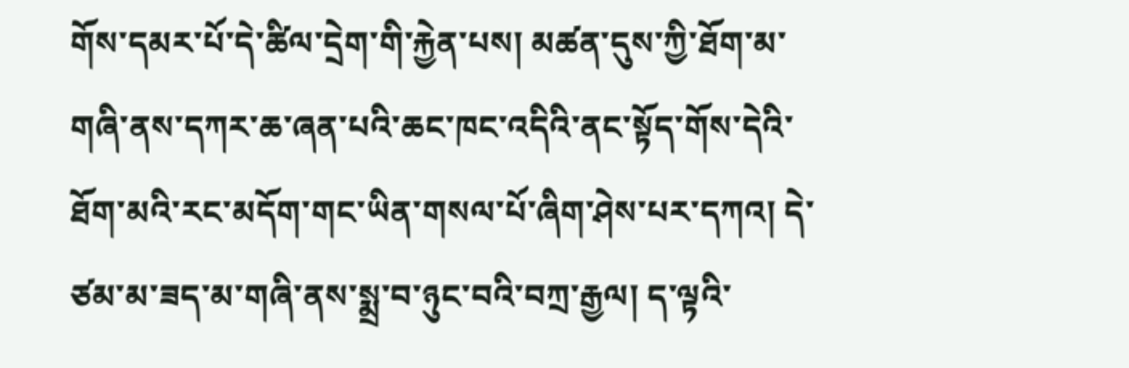གོས་དམར་པོ་དེ་ཚིལ་དྲེག་གི་རྐྱེན་པས། མཚན་དུས་ཀྱི་ཐོག་མ་གཞི་ནས་དཀར་ཆ་ཞན་པའི་ཆང་ཁང་འདིའི་ནང་སྟོད་གོས་དེའི་ཐོག་མའི་རང་མདོག་གང་ཡིན་གསལ་པོ་ཞིག་ཤེས་པར་དཀའ། དེ་ཙམ་མ་ཟད་མ་གཞི་ནས་སྨྲ་བ་ཉུང་བའི་བཀྲ་རྒྱལ། ད་ལྟའི་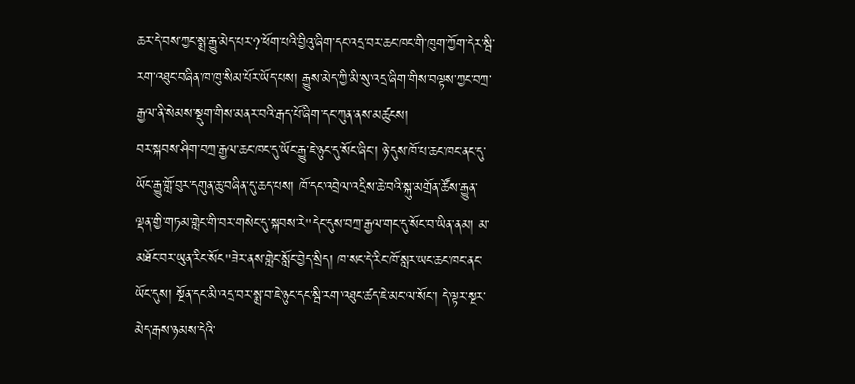ཆར་དེ་བས་ཀྱང་སྨྲ་རྒྱུ་མེད་པར་?་ཕོག་པའི་བྱིའུ་ཞིག་དང་འདྲ་བར་ཆང་ཁང་གི་ཁུག་ཀྱོག་དེར་སྦི་རག་འཐུང་བཞིན་ཁ་ཁུ་སིམ་པོར་ཡོད་པས། རྒྱུས་མེད་ཀྱི་མི་སུ་འདྲ་ཞིག་གིས་བལྟས་ཀྱང་བཀྲ་རྒྱལ་ནི་སེམས་སྡུག་གིས་མནར་བའི་རྒད་པོ་ཞིག་དང་ཀུན་ནས་མཚུངས།
བར་སྐབས་ཤིག་བཀྲ་རྒྱལ་ཆང་ཁང་དུ་ཡོང་རྒྱུ་ཇེ་ཉུང་དུ་སོང་ཞིང་། ཉེ་དུས་ཁོ་པ་ཆང་ཁང་ནང་དུ་ཡོང་རྒྱུ་གློ་བུར་དགུན་ཆུ་བཞིན་དུ་ཆད་པས། ཁོ་དང་འབྲེལ་འདྲིས་ཆེ་བའི་སྐུ་མགྲོན་ཚོས་རྒྱུན་ལྡན་གྱི་གཏམ་གླེང་གི་བར་གསེང་དུ་སྐབས་རེ"དེང་དུས་བཀྲ་རྒྱལ་གང་དུ་སོང་བ་ཡིན་ནམ། མ་མཐོང་བར་ཡུན་རིང་སོང"ཟེར་ནས་གླེང་སློང་བྱེད་སྲིད། ཁ་སང་དེ་རིང་ཁོ་སླར་ཡང་ཆང་ཁང་ནང་ཡོང་དུས། སྔོན་དང་མི་འདྲ་བར་སྨྲ་བ་ཇེ་ཉུང་དང་སྦི་རག་འཐུང་ཚད་ཇེ་མང་ལ་སོང་། དེ་ལྟར་སྔར་མེད་རྒས་ཉམས་དེའི་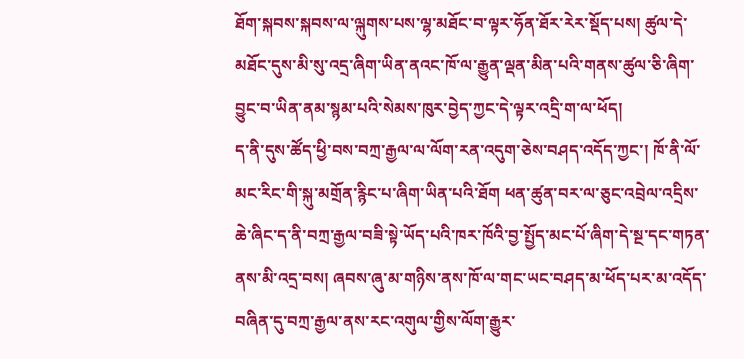ཐོག་སྐབས་སྐབས་ལ་ལྐུགས་པས་ལྷ་མཐོང་བ་ལྟར་ཧོན་ཐོར་རེར་སྡོད་པས། ཚུལ་དེ་མཐོང་དུས་མི་སུ་འདྲ་ཞིག་ཡིན་ནའང་ཁོ་ལ་རྒྱུན་ལྡན་མིན་པའི་གནས་ཚུལ་ཅི་ཞིག་བྱུང་བ་ཡིན་ནམ་སྙམ་པའི་སེམས་ཁུར་བྱེད་ཀྱང་དེ་ལྟར་འདྲི་ག་ལ་ཕོད།
ད་ནི་དུས་ཚོད་ཕྱི་བས་བཀྲ་རྒྱལ་ལ་ལོག་རན་འདུག་ཅེས་བཤད་འདོད་ཀྱང་། ཁོ་ནི་ལོ་མང་རིང་གི་སྐུ་མགྲོན་རྙིང་པ་ཞིག་ཡིན་པའི་ཐོག ཕན་ཚུན་བར་ལ་ཅུང་འབྲེལ་འདྲིས་ཆེ་ཞིང་ད་ནི་བཀྲ་རྒྱལ་བཟི་སྟེ་ཡོད་པའི་ཁར་ཁོའི་བྱ་སྤྱོད་མང་པོ་ཞིག་དེ་སྔ་དང་གཏན་ནས་མི་འདྲ་བས། ཞབས་ཞུ་མ་གཉིས་ནས་ཁོ་ལ་གང་ཡང་བཤད་མ་ཕོད་པར་མ་འདོད་བཞིན་དུ་བཀྲ་རྒྱལ་ནས་རང་འགུལ་གྱིས་ལོག་རྒྱུར་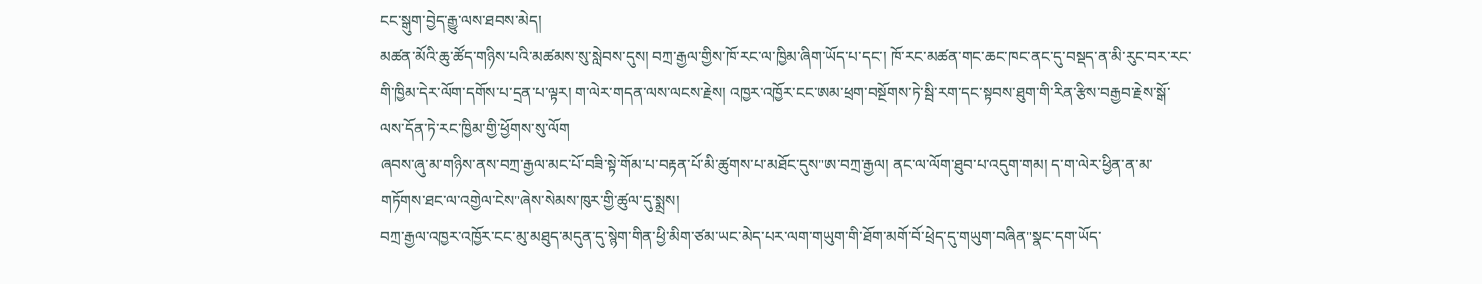ངང་སྒུག་བྱེད་རྒྱུ་ལས་ཐབས་མེད།
མཚན་མོའི་ཆུ་ཚོད་གཉིས་པའི་མཚམས་སུ་སླེབས་དུས། བཀྲ་རྒྱལ་གྱིས་ཁོ་རང་ལ་ཁྱིམ་ཞིག་ཡོད་པ་དང་། ཁོ་རང་མཚན་གང་ཆང་ཁང་ནང་དུ་བསྡད་ན་མི་རུང་བར་རང་གི་ཁྱིམ་དེར་ལོག་དགོས་པ་དྲན་པ་ལྟར། ག་ལེར་གདན་ལས་ལངས་རྗེས། འཁྱར་འཁྱོར་ངང་ཨམ་ཕྲག་བསྔོགས་ཏེ་སྦི་རག་དང་སྟབས་ཐུག་གི་རིན་རྩིས་བརྒྱབ་རྗེས་སྒོ་ལས་དོན་ཏེ་རང་ཁྱིམ་གྱི་ཕྱོགས་སུ་ལོག
ཞབས་ཞུ་མ་གཉིས་ནས་བཀྲ་རྒྱལ་མང་པོ་བཟི་སྟེ་གོམ་པ་བརྟན་པོ་མི་ཚུགས་པ་མཐོང་དུས"ཨ་བཀྲ་རྒྱལ། ནང་ལ་ལོག་ཐུབ་པ་འདུག་གམ། ད་ག་ལེར་ཕྱིན་ན་མ་གཏོགས་ཐང་ལ་འགྱེལ་ངེས"ཞེས་སེམས་ཁུར་གྱི་ཚུལ་དུ་སྨྲས།
བཀྲ་རྒྱལ་འཁྱར་འཁྱོར་ངང་མུ་མཐུད་མདུན་དུ་སྙེག་གིན་ཕྱི་མིག་ཙམ་ཡང་མེད་པར་ལག་གཡུག་གི་ཐོག་མགོ་བོ་ཕྲེད་དུ་གཡུག་བཞིན"སྣང་དག་ཡོད་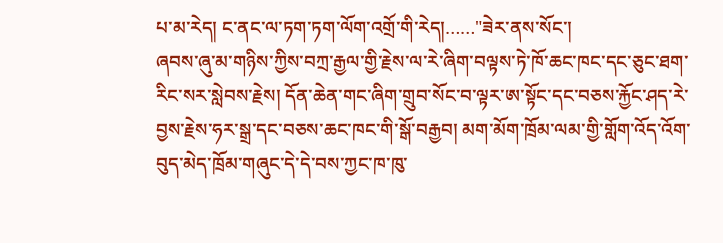པ་མ་རེད། ང་ནང་ལ་ཏག་ཏག་ལོག་འགྲོ་གི་རེད།……"ཟེར་ནས་སོང་།
ཞབས་ཞུ་མ་གཉིས་ཀྱིས་བཀྲ་རྒྱལ་གྱི་རྗེས་ལ་རེ་ཞིག་བལྟས་ཏེ་ཁོ་ཆང་ཁང་དང་ཅུང་ཐག་རིང་སར་སླེབས་རྗེས། དོན་ཆེན་གང་ཞིག་གྲུབ་སོང་བ་ལྟར་ཨ་སྟོང་དང་བཅས་རྐྱོང་ཤད་རེ་བྱས་རྗེས་ཧར་སྒྲ་དང་བཅས་ཆང་ཁང་གི་སྒོ་བརྒྱབ། མག་མོག་ཁྲོམ་ལམ་གྱི་གློག་འོད་འོག་བུད་མེད་ཁྲོམ་གཞུང་དེ་དེ་བས་ཀྱང་ཁ་ཁུ་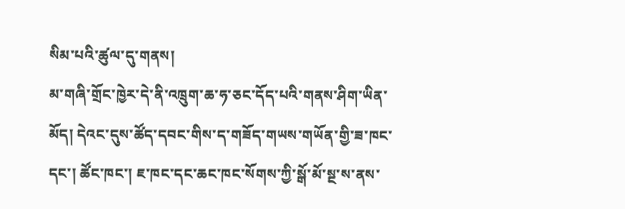སིམ་པའི་ཚུལ་དུ་གནས།
མ་གཞི་གྲོང་ཁྱེར་དེ་ནི་འཁྲུག་ཆ་ཧ་ཅང་དོད་པའི་གནས་ཤིག་ཡིན་མོད། དེའང་དུས་ཚོད་དབང་གིས་ད་གཟོད་གཡས་གཡོན་གྱི་ཟ་ཁང་དང་། ཚོང་ཁང་། ཇ་ཁང་དང་ཆང་ཁང་སོགས་ཀྱི་སྒོ་མོ་སྔ་ས་ནས་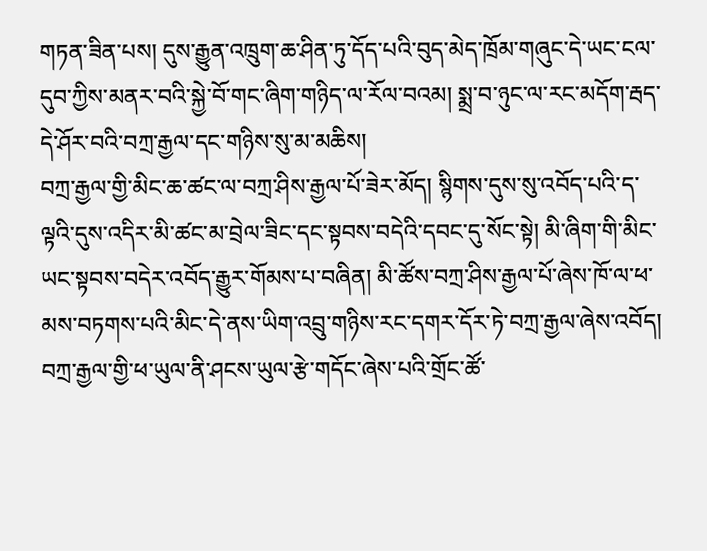གཏན་ཟིན་པས། དུས་རྒྱུན་འཁྲུག་ཆ་ཤིན་ཏུ་དོད་པའི་བུད་མེད་ཁྲོམ་གཞུང་དེ་ཡང་ངལ་དུབ་ཀྱིས་མནར་བའི་སྐྱེ་བོ་གང་ཞིག་གཉིད་ལ་རོལ་བའམ། སྨྲ་བ་ཉུང་ལ་རང་མདོག་རྦད་དེ་ཤོར་བའི་བཀྲ་རྒྱལ་དང་གཉིས་སུ་མ་མཆིས།
བཀྲ་རྒྱལ་གྱི་མིང་ཆ་ཚང་ལ་བཀྲ་ཤིས་རྒྱལ་པོ་ཟེར་མོད། སྙིགས་དུས་སུ་འབོད་པའི་ད་ལྟའི་དུས་འདིར་མི་ཚང་མ་བྲེལ་ཟིང་དང་སྟབས་བདེའི་དབང་དུ་སོང་སྟེ། མི་ཞིག་གི་མིང་ཡང་སྟབས་བདེར་འབོད་རྒྱུར་གོམས་པ་བཞིན། མི་ཚོས་བཀྲ་ཤིས་རྒྱལ་པོ་ཞེས་ཁོ་ལ་ཕ་མས་བཏགས་པའི་མིང་དེ་ནས་ཡིག་འབྲུ་གཉིས་རང་དགར་དོར་ཏེ་བཀྲ་རྒྱལ་ཞེས་འབོད།
བཀྲ་རྒྱལ་གྱི་ཕ་ཡུལ་ནི་ཤངས་ཡུལ་རྩེ་གདོང་ཞེས་པའི་གྲོང་ཚོ་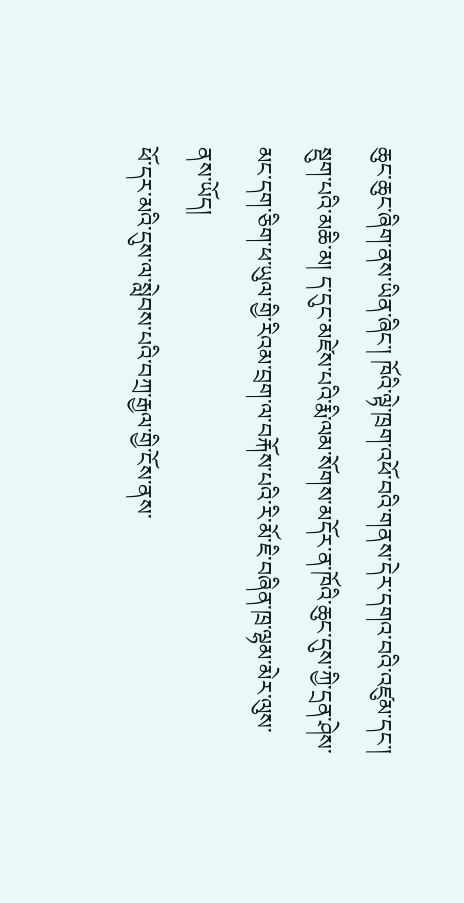ཆུང་ཆུང་ཞིག་ནས་ཡིན་ཞིང་། ཁོའི་ལྟེ་ཁྲག་འཕོ་བའི་གནས་དེར་དགའ་བའི་འཛུམ་དང་། སྡུག་པའི་མཆི་མ། ད་དུང་མཛེས་པའི་རྨི་ལམ་སོགས་མདོར་ན་ཁོའི་ཆུང་དུས་ཀྱི་དྲན་ཤེས་མང་དག་ཅིག་ཕ་ཡུལ་གྱི་རིའམ་བྲག་ལ་བརྐོས་པའི་རི་མོ་ཇི་བཞིན་ཁྲ་ལྷམ་མེར་ལུས་ནས་ཡོད།
ཕོ་དར་མའི་དུས་ལ་སླེབས་པའི་བཀྲ་རྒྱལ་གྱི་ངོས་ནས་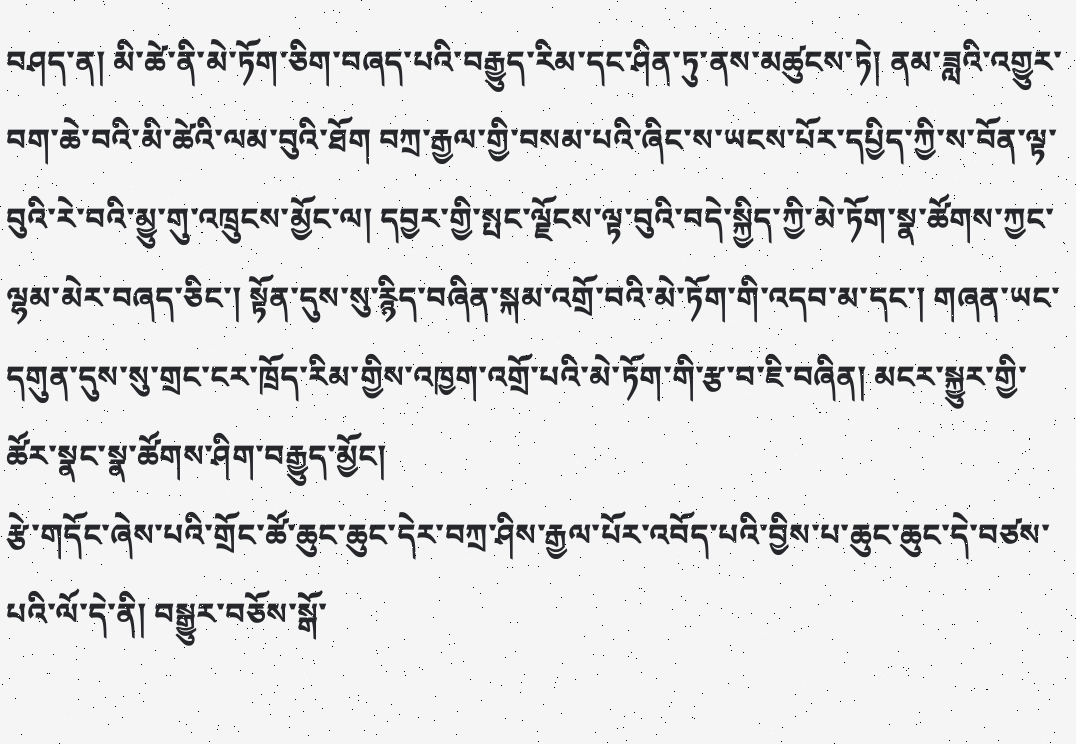བཤད་ན། མི་ཚེ་ནི་མེ་ཏོག་ཅིག་བཞད་པའི་བརྒྱུད་རིམ་དང་ཤིན་ཏུ་ནས་མཚུངས་ཏེ། ནམ་ཟླའི་འགྱུར་བག་ཆེ་བའི་མི་ཚེའི་ལམ་བུའི་ཐོག བཀྲ་རྒྱལ་གྱི་བསམ་པའི་ཞིང་ས་ཡངས་པོར་དཔྱིད་ཀྱི་ས་བོན་ལྟ་བུའི་རེ་བའི་མྱུ་གུ་འཁྲུངས་མྱོང་ལ། དབྱར་གྱི་སྤང་ལྗོངས་ལྟ་བུའི་བདེ་སྐྱིད་ཀྱི་མེ་ཏོག་སྣ་ཚོགས་ཀྱང་ལྷམ་མེར་བཞད་ཅིང་། སྟོན་དུས་སུ་རྙིད་བཞིན་སྐམ་འགྲོ་བའི་མེ་ཏོག་གི་འདབ་མ་དང་། གཞན་ཡང་དགུན་དུས་སུ་གྲང་ངར་ཁྲོད་རིམ་གྱིས་འཁྱག་འགྲོ་པའི་མེ་ཏོག་གི་རྩ་བ་ཇི་བཞིན། མངར་སྐྱུར་གྱི་ཚོར་སྣང་སྣ་ཚོགས་ཤིག་བརྒྱུད་མྱོང།
རྩེ་གདོང་ཞེས་པའི་གྲོང་ཚོ་ཆུང་ཆུང་དེར་བཀྲ་ཤིས་རྒྱལ་པོར་འབོད་པའི་བྱིས་པ་ཆུང་ཆུང་དེ་བཙས་པའི་ལོ་དེ་ནི། བསྒྱུར་བཅོས་སྒོ་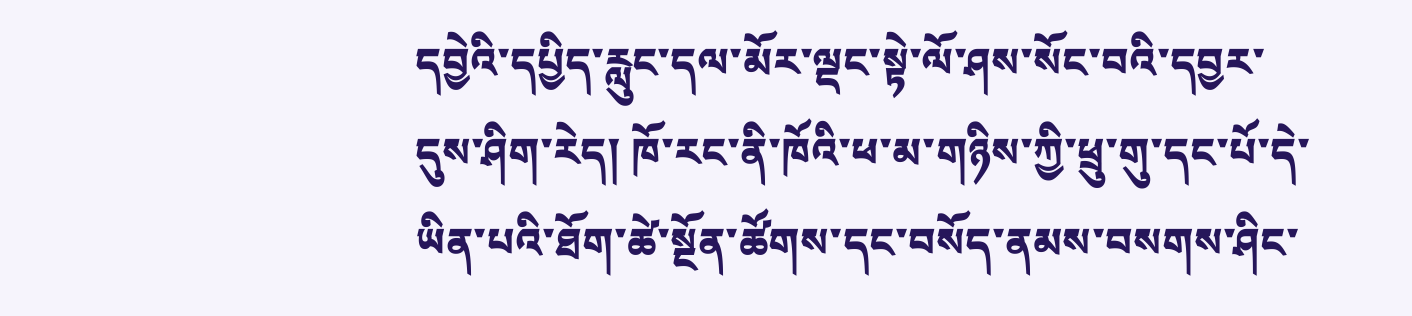དབྱེའི་དཔྱིད་རླུང་དལ་མོར་ལྡང་སྟེ་ལོ་ཤས་སོང་བའི་དབྱར་དུས་ཤིག་རེད། ཁོ་རང་ནི་ཁོའི་ཕ་མ་གཉིས་ཀྱི་ཕྲུ་གུ་དང་པོ་དེ་ཡིན་པའི་ཐོག་ཚེ་སྔོན་ཚོགས་དང་བསོད་ནམས་བསགས་ཤིང་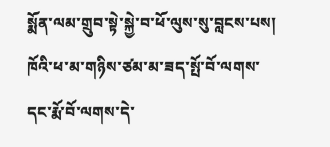སྨོན་ལམ་གྲུབ་སྟེ་སྐྱེ་བ་ཕོ་ལུས་སུ་བླངས་པས། ཁོའི་ཕ་མ་གཉིས་ཙམ་མ་ཟད་སྤོ་བོ་ལགས་དང་རྨོ་བོ་ལགས་དེ་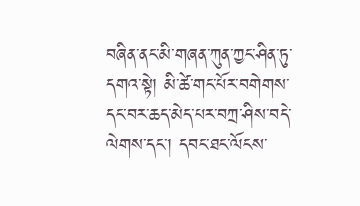བཞིན་ནང་མི་གཞན་ཀུན་ཀྱང་ཤིན་ཏུ་དགའ་སྟེ། མི་ཚེ་གང་པོར་བགེགས་དང་བར་ཆད་མེད་པར་བཀྲ་ཤིས་བདེ་ལེགས་དང་། དབང་ཐང་ལོངས་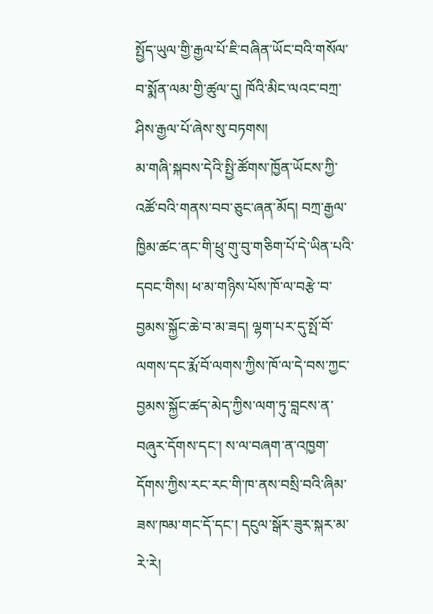སྤྱོད་ཡུལ་གྱི་རྒྱལ་པོ་ཇི་བཞིན་ཡོང་བའི་གསོལ་བ་སྨོན་ལམ་གྱི་ཚུལ་དུ། ཁོའི་མིང་ལའང་བཀྲ་ཤིས་རྒྱལ་པོ་ཞེས་སུ་བཏགས།
མ་གཞི་སྐབས་དེའི་སྤྱི་ཚོགས་ཁྱོན་ཡོངས་ཀྱི་འཚོ་བའི་གནས་བབ་ཅུང་ཞན་མོད། བཀྲ་རྒྱལ་ཁྱིམ་ཚང་ནང་གི་ཕྲུ་གུ་བུ་གཅིག་པོ་དེ་ཡིན་པའི་དབང་གིས། ཕ་མ་གཉིས་པོས་ཁོ་ལ་བརྩེ་བ་བྱམས་སྐྱོང་ཆེ་བ་མ་ཟད། ལྷག་པར་དུ་སྤོ་བོ་ལགས་དང་རྨོ་བོ་ལགས་ཀྱིས་ཁོ་ལ་དེ་བས་ཀྱང་བྱམས་སྐྱོང་ཚད་མེད་ཀྱིས་ལག་ཏུ་བླངས་ན་བཞུར་དོགས་དང་། ས་ལ་བཞག་ན་འཁྱག་དོགས་ཀྱིས་རང་རང་གི་ཁ་ནས་བསྲི་བའི་ཞིམ་ཟས་ཁམ་གང་དོ་དང་། དངུལ་སྒོར་ཟུར་སྐར་མ་རེ་རེ།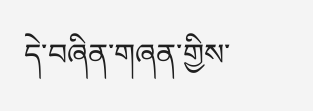དེ་བཞིན་གཞན་གྱིས་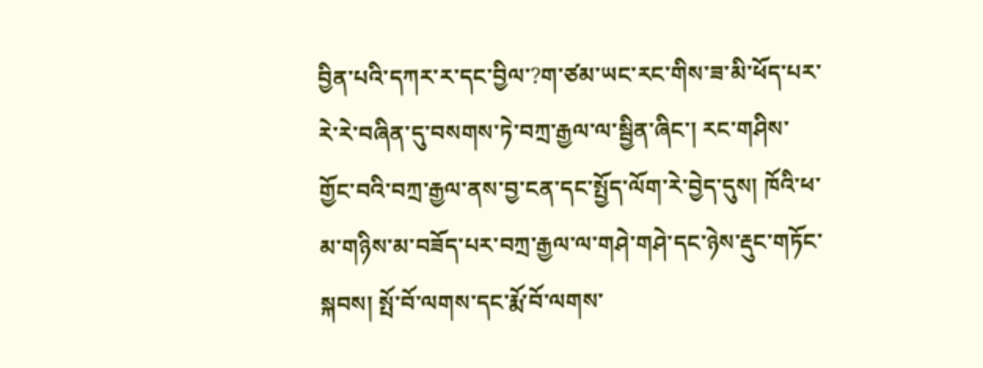བྱིན་པའི་དཀར་ར་དང་བྱིལ་?ག་ཙམ་ཡང་རང་གིས་ཟ་མི་ཕོད་པར་རེ་རེ་བཞིན་དུ་བསགས་ཏེ་བཀྲ་རྒྱལ་ལ་སྦྱིན་ཞིང་། རང་གཤིས་གྱོང་བའི་བཀྲ་རྒྱལ་ནས་བྱ་ངན་དང་སྤྱོད་ལོག་རེ་བྱེད་དུས། ཁོའི་ཕ་མ་གཉིས་མ་བཟོད་པར་བཀྲ་རྒྱལ་ལ་གཤེ་གཤེ་དང་ཉེས་རྡུང་གཏོང་སྐབས། སྤོ་བོ་ལགས་དང་རྨོ་བོ་ལགས་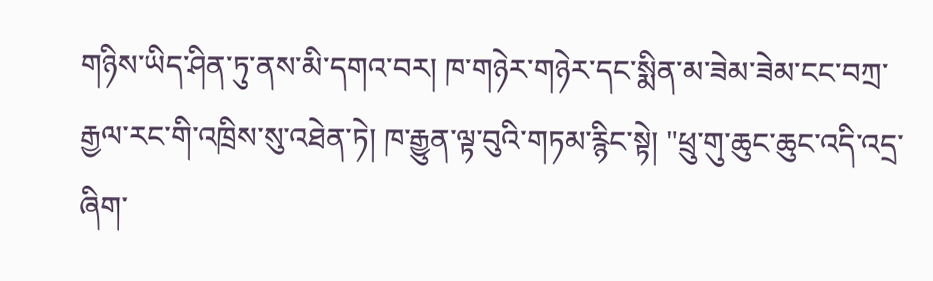གཉིས་ཡིད་ཤིན་ཏུ་ནས་མི་དགའ་བར། ཁ་གཉེར་གཉེར་དང་སྨིན་མ་ཟེམ་ཟེམ་ངང་བཀྲ་རྒྱལ་རང་གི་འཁྲིས་སུ་འཐེན་ཏེ། ཁ་རྒྱུན་ལྟ་བུའི་གཏམ་རྙིང་སྟེ། "ཕྲུ་གུ་ཆུང་ཆུང་འདི་འདྲ་ཞིག་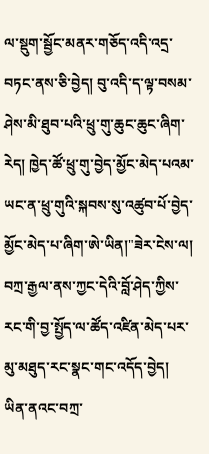ལ་སྡུག་སྦྱོང་མནར་གཅོད་འདི་འདྲ་བཏང་ནས་ཅི་བྱེད། བུ་འདི་ད་ལྟ་བསམ་ཤེས་མི་ཐུབ་པའི་ཕྲུ་གུ་ཆུང་ཆུང་ཞིག་རེད། ཁྱེད་ཚོ་ཕྲུ་གུ་བྱེད་མྱོང་མེད་པའམ་ཡང་ན་ཕྲུ་གུའི་སྐབས་སུ་འཚུབ་པོ་བྱེད་མྱོང་མེད་པ་ཞིག་ཨེ་ཡིན།"ཟེར་ངེས་ལ། བཀྲ་རྒྱལ་ནས་ཀྱང་དེའི་བློ་ཤེད་ཀྱིས་རང་གི་བྱ་སྤྱོད་ལ་ཚོད་འཛིན་མེད་པར་མུ་མཐུད་རང་སྣང་གང་འདོད་བྱེད།
ཡིན་ནའང་བཀྲ་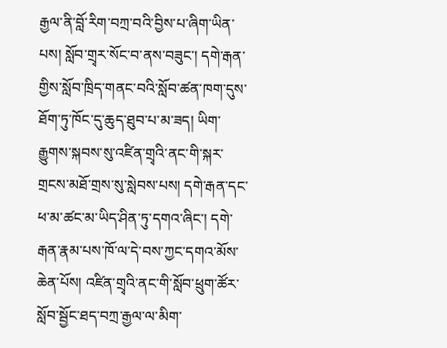རྒྱལ་ནི་བློ་རིག་བཀྲ་བའི་བྱིས་པ་ཞིག་ཡིན་པས། སློབ་གྲྭར་སོང་བ་ནས་བཟུང་། དགེ་རྒན་གྱིས་སློབ་ཁྲིད་གནང་བའི་སློབ་ཚན་ཁག་དུས་ཐོག་ཏུ་ཁོང་དུ་ཆུད་ཐུབ་པ་མ་ཟད། ཡིག་རྒྱུགས་སྐབས་སུ་འཛིན་གྲྭའི་ནང་གི་སྐར་གྲངས་མཐོ་གྲས་སུ་སླེབས་པས། དགེ་རྒན་དང་ཕ་མ་ཚང་མ་ཡིད་ཤིན་ཏུ་དགའ་ཞིང་། དགེ་རྒན་རྣམ་པས་ཁོ་ལ་དེ་བས་ཀྱང་དགའ་མོས་ཆེན་པོས། འཛིན་གྲྭའི་ནང་གི་སློབ་ཕྲུག་ཚོར་སློབ་སྦྱོང་ཐད་བཀྲ་རྒྱལ་ལ་མིག་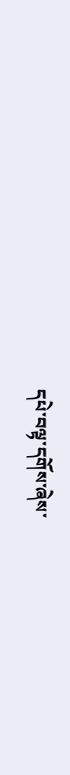དཔེ་བལྟ་དགོས་ཞེས་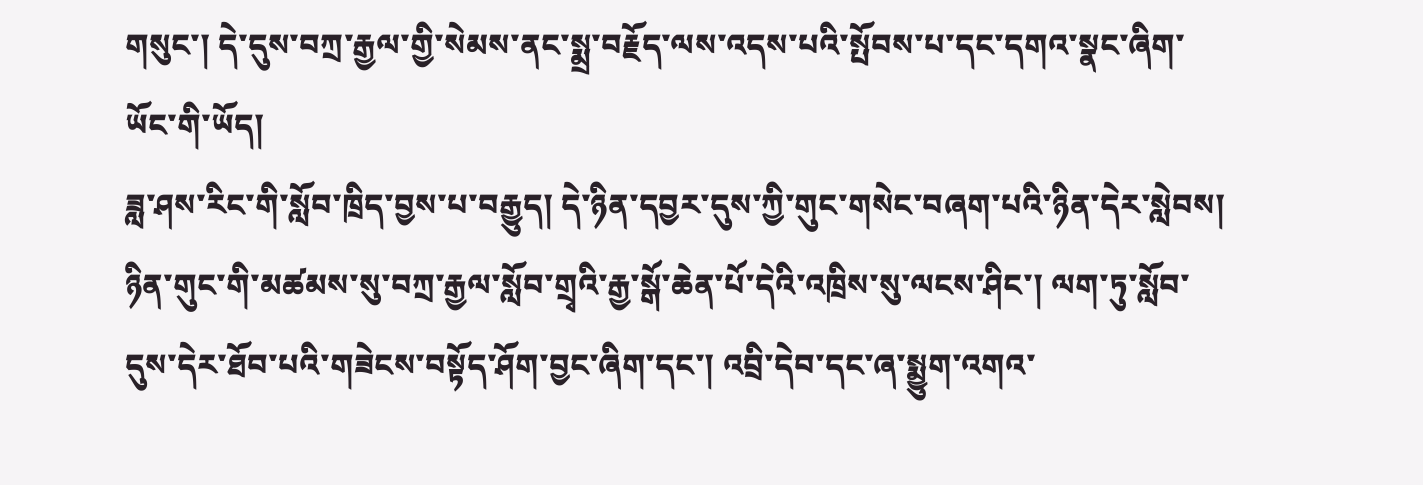གསུང་། དེ་དུས་བཀྲ་རྒྱལ་གྱི་སེམས་ནང་སྨྲ་བརྗོད་ལས་འདས་པའི་སྤོབས་པ་དང་དགའ་སྣང་ཞིག་ཡོང་གི་ཡོད།
ཟླ་ཤས་རིང་གི་སློབ་ཁྲིད་བྱས་པ་བརྒྱུད། དེ་ཉིན་དབྱར་དུས་ཀྱི་གུང་གསེང་བཞག་པའི་ཉིན་དེར་སླེབས། ཉིན་གུང་གི་མཚམས་སུ་བཀྲ་རྒྱལ་སློབ་གྲྭའི་རྒྱ་སྒོ་ཆེན་པོ་དེའི་འཁྲིས་སུ་ལངས་ཤིང་། ལག་ཏུ་སློབ་དུས་དེར་ཐོབ་པའི་གཟེངས་བསྟོད་ཤོག་བྱང་ཞིག་དང་། འབྲི་དེབ་དང་ཞ་སྨྱུག་འགའ་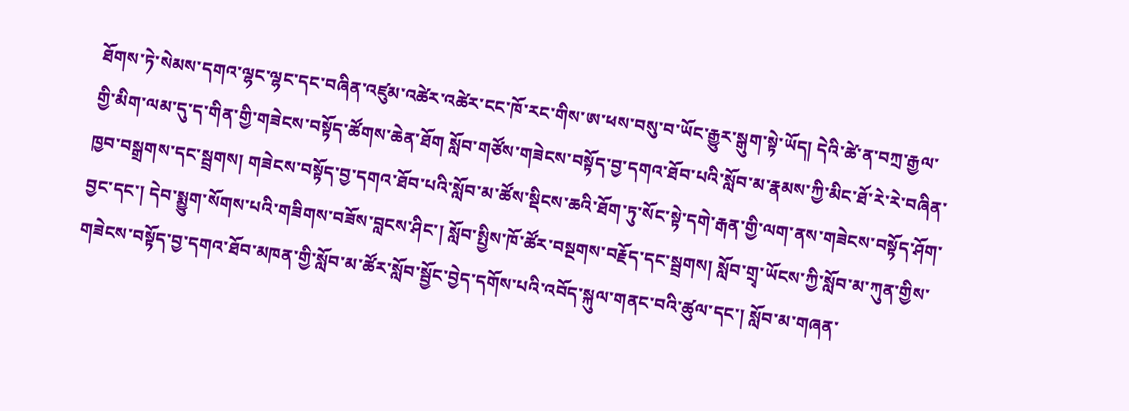ཐོགས་ཏེ་སེམས་དགའ་ལྷང་ལྷང་དང་བཞིན་འཛུམ་འཚེར་འཚེར་ངང་ཁོ་རང་གིས་ཨ་ཕས་བསུ་བ་ཡོང་རྒྱུར་སྒུག་སྟེ་ཡོད། དེའི་ཚེ་ན་བཀྲ་རྒྱལ་གྱི་མིག་ལམ་དུ་ད་གིན་གྱི་གཟེངས་བསྟོད་ཚོགས་ཆེན་ཐོག སློབ་གཙོས་གཟེངས་བསྟོད་བྱ་དགའ་ཐོབ་པའི་སློབ་མ་རྣམས་ཀྱི་མིང་ཐོ་རེ་རེ་བཞིན་ཁྱབ་བསྒྲགས་དང་སྦྲགས། གཟེངས་བསྟོད་བྱ་དགའ་ཐོབ་པའི་སློབ་མ་ཚོས་སྡིངས་ཆའི་ཐོག་ཏུ་སོང་སྟེ་དགེ་རྒན་གྱི་ལག་ནས་གཟེངས་བསྟོད་ཤོག་བྱང་དང་། དེབ་སྨྱུག་སོགས་པའི་གཟིགས་བཟོས་བླངས་ཤིང་། སློབ་སྤྱིས་ཁོ་ཚོར་བསྔགས་བརྗོད་དང་སྦྲགས། སློབ་གྲྭ་ཡོངས་ཀྱི་སློབ་མ་ཀུན་གྱིས་གཟེངས་བསྟོད་བྱ་དགའ་ཐོབ་མཁན་གྱི་སློབ་མ་ཚོར་སློབ་སྦྱོང་བྱེད་དགོས་པའི་འབོད་སྐུལ་གནང་བའི་ཚུལ་དང་། སློབ་མ་གཞན་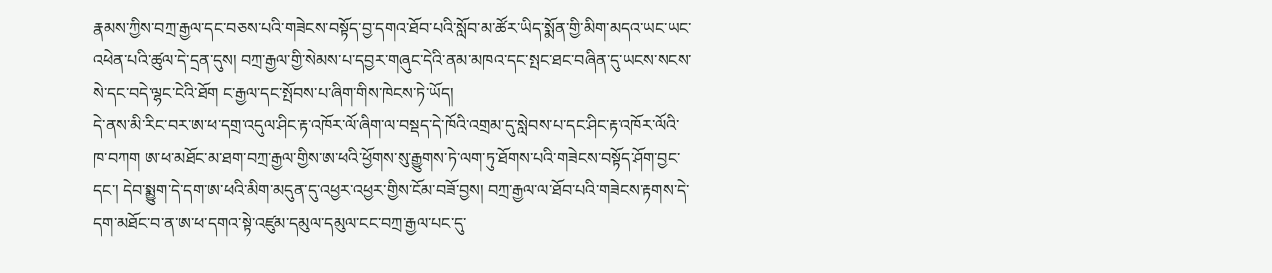རྣམས་ཀྱིས་བཀྲ་རྒྱལ་དང་བཅས་པའི་གཟེངས་བསྟོད་བྱ་དགའ་ཐོབ་པའི་སློབ་མ་ཚོར་ཡིད་སྨོན་གྱི་མིག་མདའ་ཡང་ཡང་འཕེན་པའི་ཚུལ་དེ་དྲན་དུས། བཀྲ་རྒྱལ་གྱི་སེམས་པ་དབྱར་གཞུང་དེའི་ནམ་མཁའ་དང་སྤང་ཐང་བཞིན་དུ་ཡངས་སངས་སེ་དང་བདེ་ལྷང་ངེའི་ཐོག ང་རྒྱལ་དང་སྤོབས་པ་ཞིག་གིས་ཁེངས་ཏེ་ཡོད།
དེ་ནས་མི་རིང་བར་ཨ་ཕ་དགྲ་འདུལ་ཤིང་རྟ་འཁོར་ལོ་ཞིག་ལ་བསྡད་དེ་ཁོའི་འགྲམ་དུ་སླེབས་པ་དང་ཤིང་རྟ་འཁོར་ལོའི་ཁ་བཀག ཨ་ཕ་མཐོང་མ་ཐག་བཀྲ་རྒྱལ་གྱིས་ཨ་ཕའི་ཕྱོགས་སུ་རྒྱུགས་ཏེ་ལག་ཏུ་ཐོགས་པའི་གཟེངས་བསྟོད་ཤོག་བྱང་དང་། དེབ་སྨྱུག་དེ་དག་ཨ་ཕའི་མིག་མདུན་དུ་འཕྱར་འཕྱར་གྱིས་ངོམ་བཟོ་བྱས། བཀྲ་རྒྱལ་ལ་ཐོབ་པའི་གཟེངས་རྟགས་དེ་དག་མཐོང་བ་ན་ཨ་ཕ་དགའ་སྟེ་འཛུམ་དམུལ་དམུལ་ངང་བཀྲ་རྒྱལ་པང་དུ་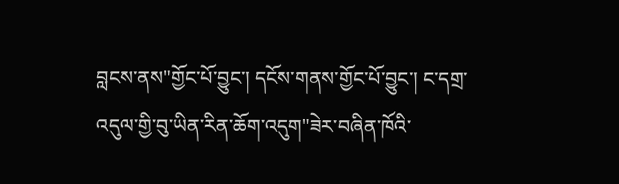བླངས་ནས"གྱོང་པོ་བྱུང་། དངོས་གནས་གྱོང་པོ་བྱུང་། ང་དགྲ་འདུལ་གྱི་བུ་ཡིན་རིན་ཆོག་འདུག"ཟེར་བཞིན་ཁོའི་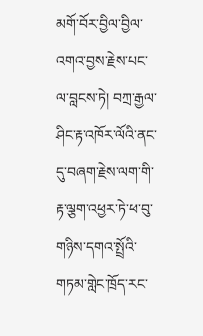མགོ་བོར་བྱིལ་བྱིལ་འགའ་བྱས་རྗེས་པང་ལ་བླངས་ཏེ། བཀྲ་རྒྱལ་ཤིང་རྟ་འཁོར་ལོའི་ནང་དུ་བཞག་རྗེས་ལག་གི་རྟ་ལྕག་འཕྱར་ཏེ་ཕ་བུ་གཉིས་དགའ་སྤྲོའི་གཏམ་གླེང་ཁྲོད་རང་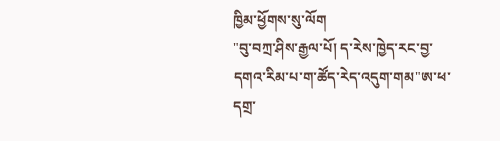ཁྱིམ་ཕྱོགས་སུ་ལོག
"བུ་བཀྲ་ཤིས་རྒྱལ་པོ། ད་རེས་ཁྱེད་རང་བྱ་དགའ་རིམ་པ་ག་ཚོད་རེད་འདུག་གམ"ཨ་ཕ་དགྲ་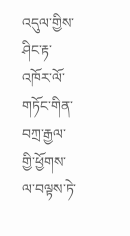འདུལ་གྱིས་ཤིང་རྟ་འཁོར་ལོ་གཏོང་གིན་བཀྲ་རྒྱལ་གྱི་ཕྱོགས་ལ་བལྟས་ཏེ་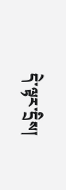དེ་ལྟར་དྲིས།